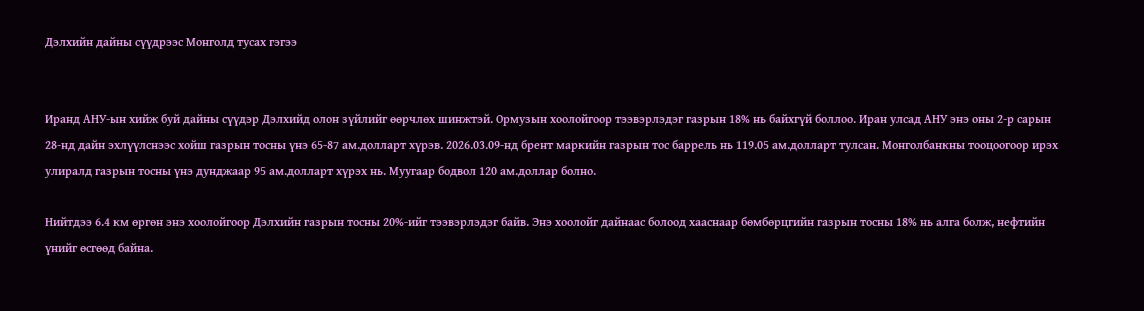Дэлхийн дайны сүүдрээс Монголд тусах гэгээ


Иранд АНУ-ын хийж буй дайны сүүдэр Дэлхийд олон зүйлийг өөрчлөх шинжтэй. Ормузын хоолойгоор тээвэрлэдэг газрын 18% нь байхгүй боллоо. Иран улсад АНУ энэ оны 2-р сарын 28-нд дайн эхлүүлснээс хойш газрын тосны үнэ 65-87 ам.долларт хүрэв. 2026.03.09-нд брент маркийн газрын тос баррель нь 119.05 ам.долларт тулсан. Монголбанкны тооцоогоор ирэх улиралд газрын тосны үнэ дунджаар 95 ам.долларт хүрэх нь. Муугаар бодвол 120 ам.доллар болно.

Нийтдээ 6.4 км өргөн энэ хоолойгоор Дэлхийн газрын тосны 20%-ийг тээвэрлэдэг байв. Энэ хоолойг дайнаас болоод хааснаар бөмбөрцгийн газрын тосны 18% нь алга болж, нефтийн үнийг өсгөөд байна.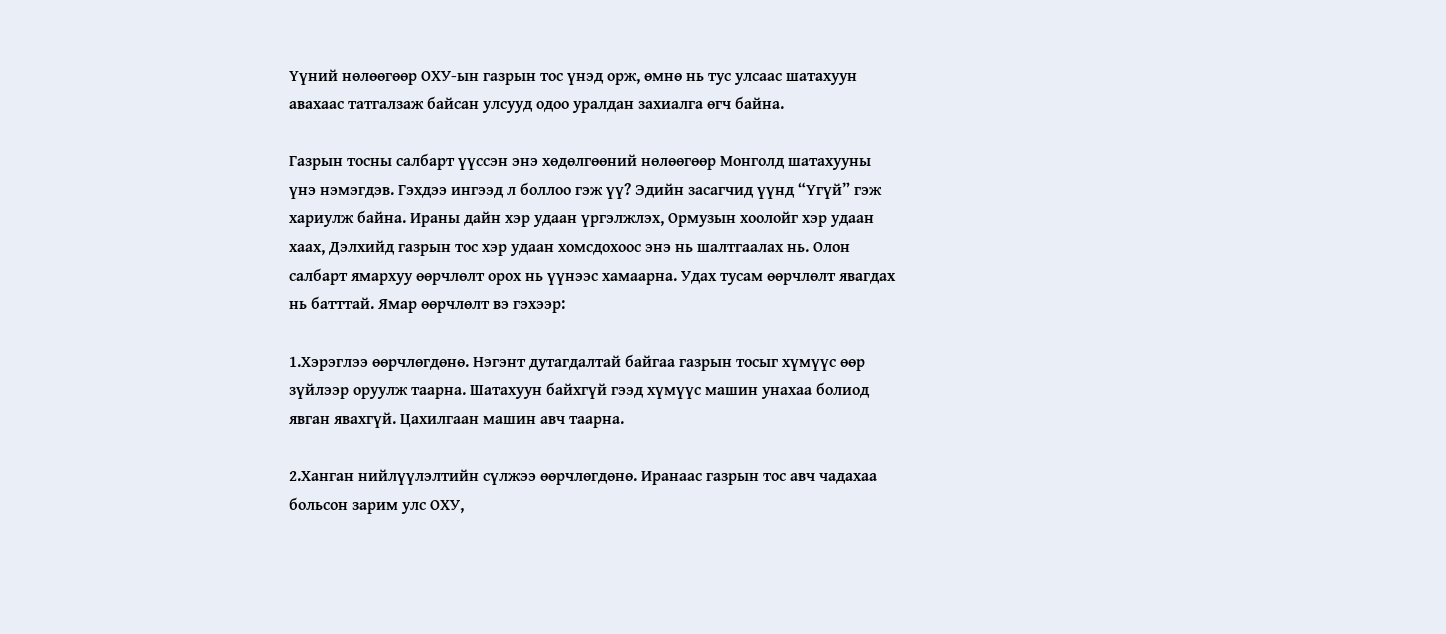Үүний нөлөөгөөр ОХУ-ын газрын тос үнэд орж, өмнө нь тус улсаас шатахуун авахаас татгалзаж байсан улсууд одоо уралдан захиалга өгч байна.

Газрын тосны салбарт үүссэн энэ хөдөлгөөний нөлөөгөөр Монголд шатахууны үнэ нэмэгдэв. Гэхдээ ингээд л боллоо гэж үү? Эдийн засагчид үүнд “Үгүй” гэж хариулж байна. Ираны дайн хэр удаан үргэлжлэх, Ормузын хоолойг хэр удаан хаах, Дэлхийд газрын тос хэр удаан хомсдохоос энэ нь шалтгаалах нь. Олон салбарт ямархуу өөрчлөлт орох нь үүнээс хамаарна. Удах тусам өөрчлөлт явагдах нь батттай. Ямар өөрчлөлт вэ гэхээр:

1.Хэрэглээ өөрчлөгдөнө. Нэгэнт дутагдалтай байгаа газрын тосыг хүмүүс өөр зүйлээр оруулж таарна. Шатахуун байхгүй гээд хүмүүс машин унахаа болиод явган явахгүй. Цахилгаан машин авч таарна.

2.Ханган нийлүүлэлтийн сүлжээ өөрчлөгдөнө. Иранаас газрын тос авч чадахаа больсон зарим улс ОХУ,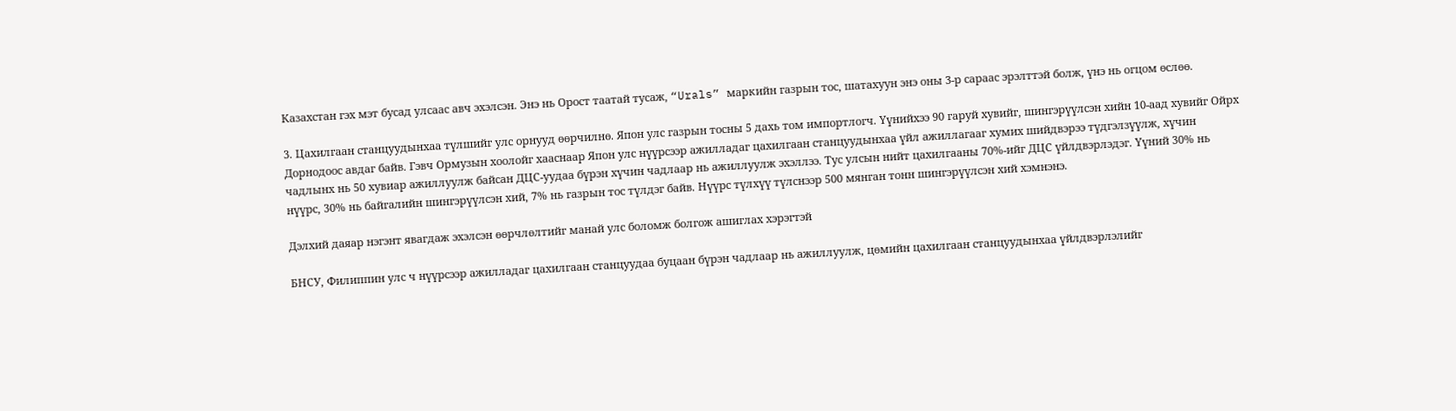Казахстан гэх мэт бусад улсаас авч эхэлсэн. Энэ нь Орост таатай тусаж, “Urals” маркийн газрын тос, шатахуун энэ оны 3-р сараас эрэлттэй болж, үнэ нь огцом өслөө.

3. Цахилгаан станцуудынхаа түлшийг улс орнууд өөрчилнө. Япон улс газрын тосны 5 дахь том импортлогч. Үүнийхээ 90 гаруй хувийг, шингэрүүлсэн хийн 10-аад хувийг Ойрх Дорнодоос авдаг байв. Гэвч Ормузын хоолойг хааснаар Япон улс нүүрсээр ажилладаг цахилгаан станцуудынхаа үйл ажиллагааг хумих шийдвэрээ түдгэлзүүлж, хүчин чадлынх нь 50 хувиар ажиллуулж байсан ДЦС-уудаа бүрэн хүчин чадлаар нь ажиллуулж эхэллээ. Тус улсын нийт цахилгааны 70%-ийг ДЦС үйлдвэрлэдэг. Үүний 30% нь нүүрс, 30% нь байгалийн шингэрүүлсэн хий, 7% нь газрын тос түлдэг байв. Нүүрс түлхүү түлснээр 500 мянган тонн шингэрүүлсэн хий хэмнэнэ.

Дэлхий даяар нэгэнт явагдаж эхэлсэн өөрчлөлтийг манай улс боломж болгож ашиглах хэрэгтэй

БНСУ, Филиппин улс ч нүүрсээр ажилладаг цахилгаан станцуудаа буцаан бүрэн чадлаар нь ажиллуулж, цөмийн цахилгаан станцуудынхаа үйлдвэрлэлийг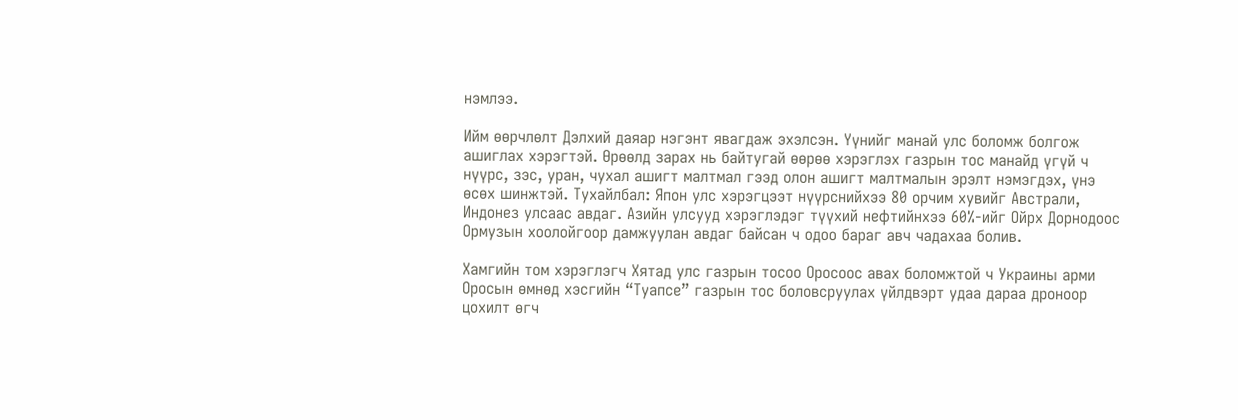нэмлээ.

Ийм өөрчлөлт Дэлхий даяар нэгэнт явагдаж эхэлсэн. Үүнийг манай улс боломж болгож ашиглах хэрэгтэй. Өрөөлд зарах нь байтугай өөрөө хэрэглэх газрын тос манайд үгүй ч нүүрс, зэс, уран, чухал ашигт малтмал гээд олон ашигт малтмалын эрэлт нэмэгдэх, үнэ өсөх шинжтэй. Тухайлбал: Япон улс хэрэгцээт нүүрснийхээ 80 орчим хувийг Австрали, Индонез улсаас авдаг. Азийн улсууд хэрэглэдэг түүхий нефтийнхээ 60%-ийг Ойрх Дорнодоос Ормузын хоолойгоор дамжуулан авдаг байсан ч одоо бараг авч чадахаа болив.

Хамгийн том хэрэглэгч Хятад улс газрын тосоо Оросоос авах боломжтой ч Украины арми Оросын өмнөд хэсгийн “Туапсе” газрын тос боловсруулах үйлдвэрт удаа дараа дроноор цохилт өгч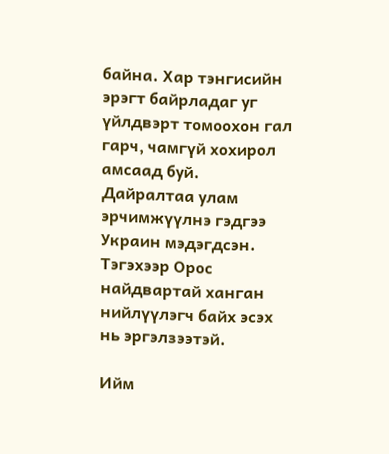байна. Хар тэнгисийн эрэгт байрладаг уг үйлдвэрт томоохон гал гарч, чамгүй хохирол амсаад буй. Дайралтаа улам эрчимжүүлнэ гэдгээ Украин мэдэгдсэн. Тэгэхээр Орос найдвартай ханган нийлүүлэгч байх эсэх нь эргэлзээтэй.

Ийм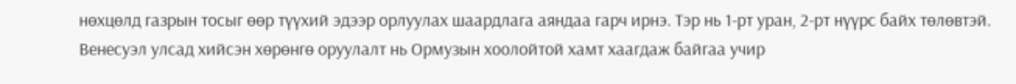нөхцөлд газрын тосыг өөр түүхий эдээр орлуулах шаардлага аяндаа гарч ирнэ. Тэр нь 1-рт уран, 2-рт нүүрс байх төлөвтэй. Венесуэл улсад хийсэн хөрөнгө оруулалт нь Ормузын хоолойтой хамт хаагдаж байгаа учир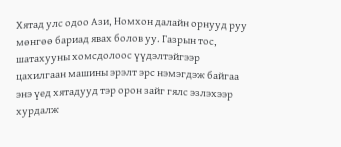Хятад улс одоо Ази, Номхон далайн орнууд руу мөнгөө бариад явах болов уу. Газрын тос, шатахууны хомсдолоос үүдэлтэйгээр цахилгаан машины эрэлт эрс нэмэгдэж байгаа энэ үед хятадууд тэр орон зайг гялс эзлэхээр хурдалж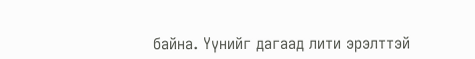байна. Үүнийг дагаад лити эрэлттэй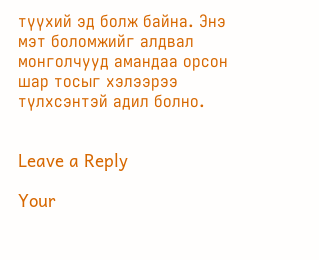түүхий эд болж байна. Энэ мэт боломжийг алдвал монголчууд амандаа орсон шар тосыг хэлээрээ түлхсэнтэй адил болно.


Leave a Reply

Your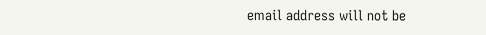email address will not be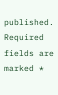published. Required fields are marked *